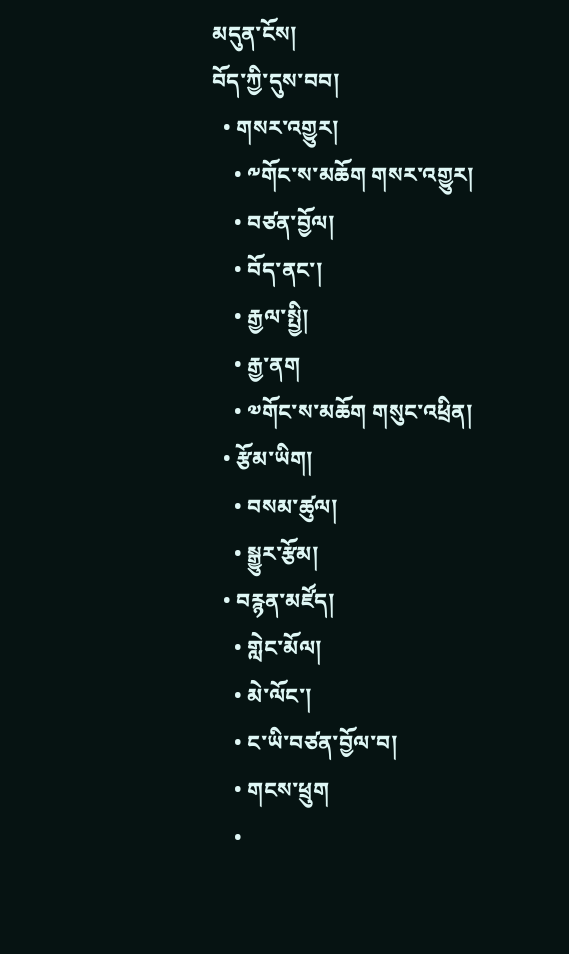མདུན་ངོས།
བོད་ཀྱི་དུས་བབ།
  • གསར་འགྱུར།
    • ༸གོང་ས་མཆོག གསར་འགྱུར།
    • བཙན་བྱོལ།
    • བོད་ནང་།
    • རྒྱལ་སྤྱི།
    • རྒྱ་ནག
    • ༧གོང་ས་མཆོག གསུང་འཕྲིན།
  • རྩོམ་ཡིག།
    • བསམ་ཚུལ།
    • སྒྱུར་རྩོམ།
  • བརྙན་མཛོད།
    • གླེང་མོལ།
    • མེ་ལོང་།
    • ང་ཡི་བཙན་བྱོལ་བ།
    • གངས་ཕྲུག
    •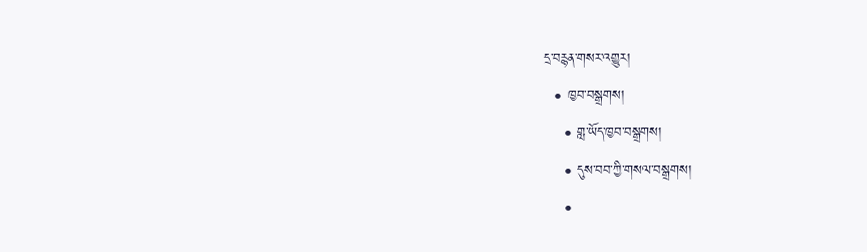དྲ་བརྙན་གསར་འགྱུར།
  • ཁྱབ་བསྒྲགས།
    • གླ་ཡོད་ཁྱབ་བསྒྲགས།
    • དུས་བབ་ཀྱི་གསལ་བསྒྲགས།
    •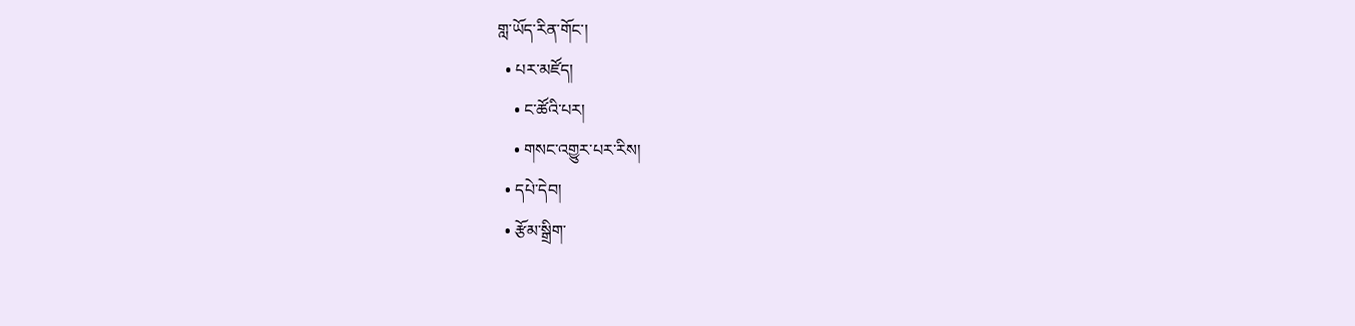གླ་ཡོད་རིན་གོང་།
  • པར་མཛོད།
    • ང་ཚོའི་པར།
    • གསང་འགྱུར་པར་རིས།
  • དཔེ་དེབ།
  • རྩོམ་སྒྲིག་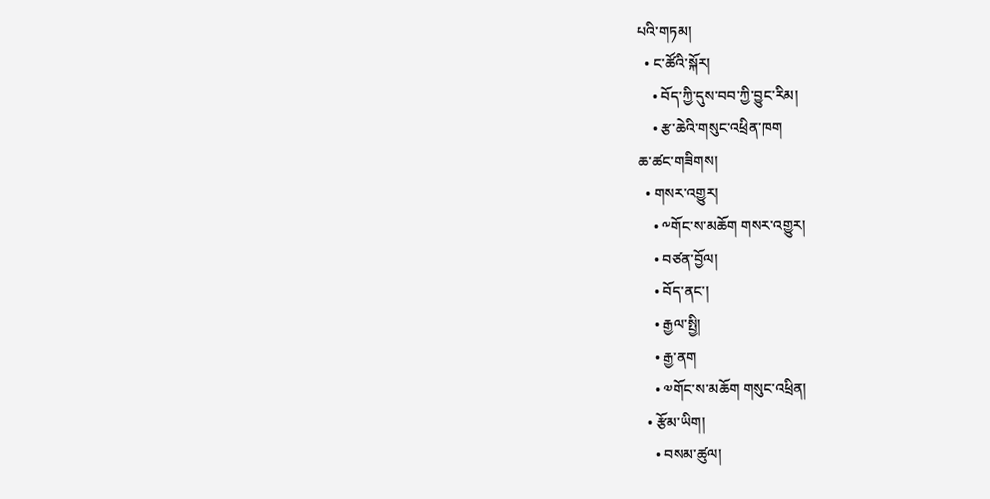པའི་གཏམ།
  • ང་ཚོའི་སྐོར།
    • བོད་ཀྱི་དུས་བབ་ཀྱི་བྱུང་རིམ།
    • རྩ་ཆེའི་གསུང་འཕྲིན་ཁག
ཆ་ཚང་གཟིགས།
  • གསར་འགྱུར།
    • ༸གོང་ས་མཆོག གསར་འགྱུར།
    • བཙན་བྱོལ།
    • བོད་ནང་།
    • རྒྱལ་སྤྱི།
    • རྒྱ་ནག
    • ༧གོང་ས་མཆོག གསུང་འཕྲིན།
  • རྩོམ་ཡིག།
    • བསམ་ཚུལ།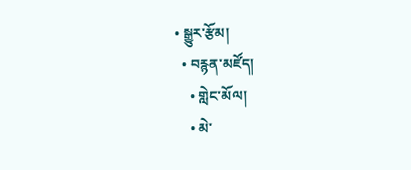• སྒྱུར་རྩོམ།
  • བརྙན་མཛོད།
    • གླེང་མོལ།
    • མེ་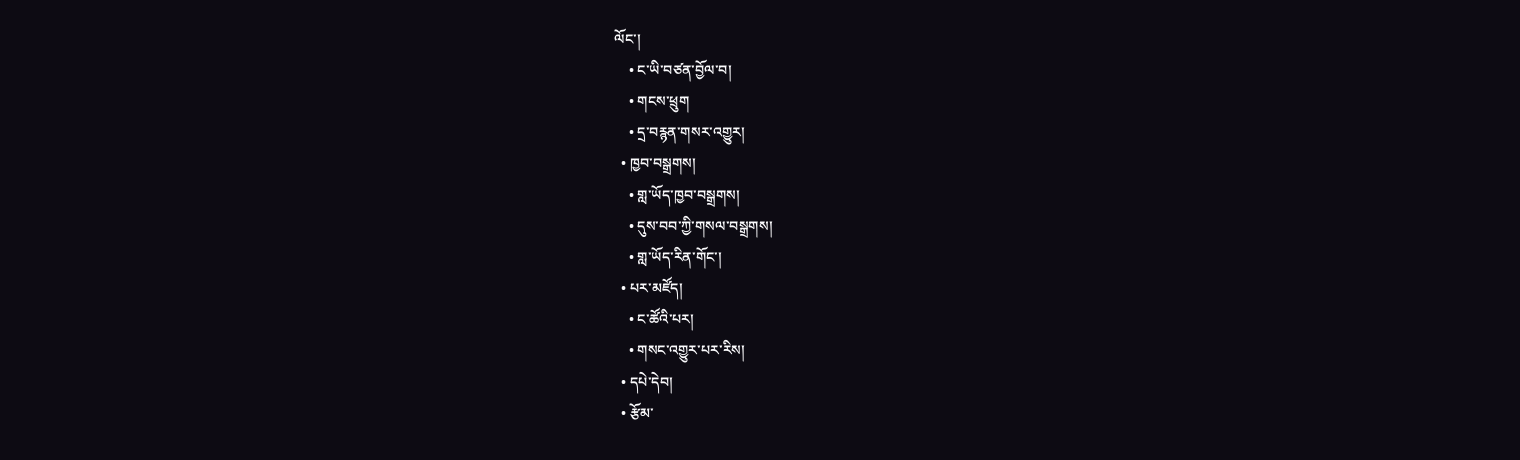ལོང་།
    • ང་ཡི་བཙན་བྱོལ་བ།
    • གངས་ཕྲུག
    • དྲ་བརྙན་གསར་འགྱུར།
  • ཁྱབ་བསྒྲགས།
    • གླ་ཡོད་ཁྱབ་བསྒྲགས།
    • དུས་བབ་ཀྱི་གསལ་བསྒྲགས།
    • གླ་ཡོད་རིན་གོང་།
  • པར་མཛོད།
    • ང་ཚོའི་པར།
    • གསང་འགྱུར་པར་རིས།
  • དཔེ་དེབ།
  • རྩོམ་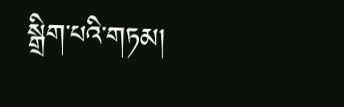སྒྲིག་པའི་གཏམ།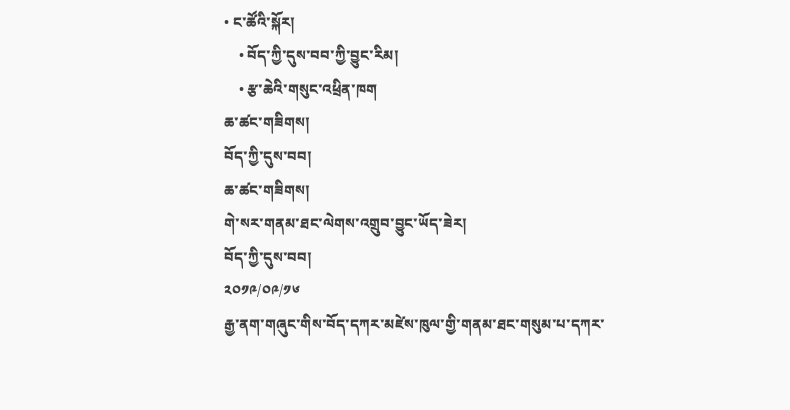• ང་ཚོའི་སྐོར།
    • བོད་ཀྱི་དུས་བབ་ཀྱི་བྱུང་རིམ།
    • རྩ་ཆེའི་གསུང་འཕྲིན་ཁག
ཆ་ཚང་གཟིགས།
བོད་ཀྱི་དུས་བབ།
ཆ་ཚང་གཟིགས།
གེ་སར་གནམ་ཐང་ལེགས་འགྲུབ་བྱུང་ཡོད་ཟེར།
བོད་ཀྱི་དུས་བབ།
༢༠༡༩/༠༩/༡༦
རྒྱ་ནག་གཞུང་གིས་བོད་དཀར་མཛེས་ཁུལ་གྱི་གནམ་ཐང་གསུམ་པ་དཀར་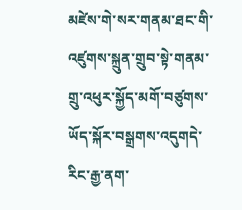མཛེས་གེ་སར་གནམ་ཐང་གི་འཛུགས་སྐྲུན་གྲུབ་སྟེ་གནམ་གྲུ་འཕུར་སྐྱོད་མགོ་བཙུགས་ཡོད་སྐོར་བསྒྲགས་འདུགདེ་རིང་རྒྱ་ནག་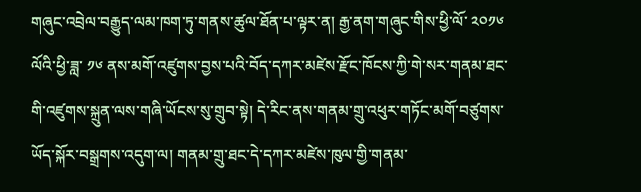གཞུང་འབྲེལ་བརྒྱུད་ལམ་ཁག་ཏུ་གནས་ཚུལ་ཐོན་པ་ལྟར་ན། རྒྱ་ནག་གཞུང་གིས་ཕྱི་ལོ་ ༢༠༡༦ ལོའི་ཕྱི་ཟླ་ ༡༦ ནས་མགོ་འཛུགས་བྱས་པའི་བོད་དཀར་མཛེས་རྫོང་ཁོངས་ཀྱི་གེ་སར་གནམ་ཐང་གི་འཛུགས་སྐྲུན་ལས་གཞི་ཡོངས་སུ་གྲུབ་སྟེ། དེ་རིང་ནས་གནམ་གྲུ་འཕུར་གཏོང་མགོ་བཙུགས་ཡོད་སྐོར་བསྒྲགས་འདུག་ལ། གནམ་གྲུ་ཐང་དེ་དཀར་མཛེས་ཁུལ་གྱི་གནམ་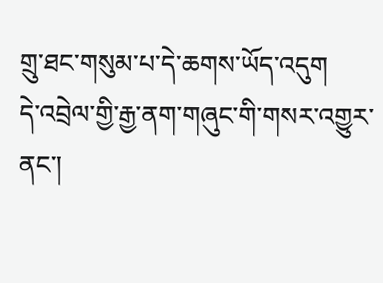གྲུ་ཐང་གསུམ་པ་དེ་ཆགས་ཡོད་འདུག
དེ་འབྲེལ་གྱི་རྒྱ་ནག་གཞུང་གི་གསར་འགྱུར་ནང་།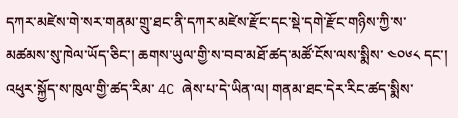དཀར་མཛེས་གེ་སར་གནམ་གྲུ་ཐང་ནི་དཀར་མཛེས་རྫོང་དང་སྡེ་དགེ་རྫོང་གཉིས་ཀྱི་ས་མཚམས་སུ་ཁེལ་ཡོད་ཅིང་། ཆགས་ཡུལ་གྱི་ས་བབ་མཐོ་ཚད་མཚོ་ངོས་ལས་སྨིས་ ༤༠༦༨ དང་། འཕུར་སྐྱོད་ས་ཁུལ་གྱི་ཚད་རིམ་ 4C ཞེས་པ་དེ་ཡིན་ལ། གནམ་ཐང་དེར་རིང་ཚད་སྨིས་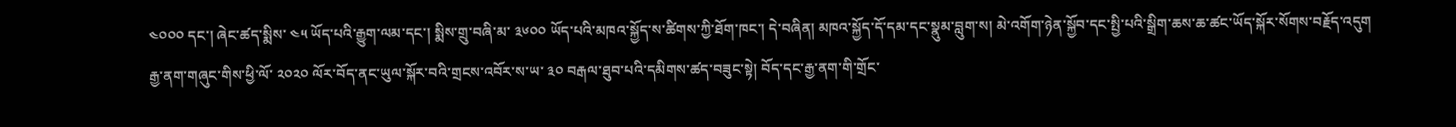༤༠༠༠ དང་། ཞེང་ཚད་སྨིས་ ༤༥ ཡོད་པའི་རྒྱུག་ལམ་དང་། སྨིས་གྲུ་བཞི་མ་ ༣༦༠༠ ཡོད་པའི་མཁའ་སྐྱོད་ས་ཚིགས་ཀྱི་ཐོག་ཁང་། དེ་བཞིན། མཁའ་སྐྱོད་དོ་དམ་དང་སྣུམ་བླུག་ས། མེ་འགོག་ཉེན་སྐྱོབ་དང་སྤྱི་པའི་སྒྲིག་ཆས་ཆ་ཚང་ཡོད་སྐོར་སོགས་བརྗོད་འདུག
རྒྱ་ནག་གཞུང་གིས་ཕྱི་ལོ་ ༢༠༢༠ ལོར་བོད་ནང་ཡུལ་སྐོར་བའི་གྲངས་འབོར་ས་ཡ་ ༣༠ བརྒལ་ཐུབ་པའི་དམིགས་ཚད་བཟུང་སྟེ། བོད་དང་རྒྱ་ནག་གི་གྲོང་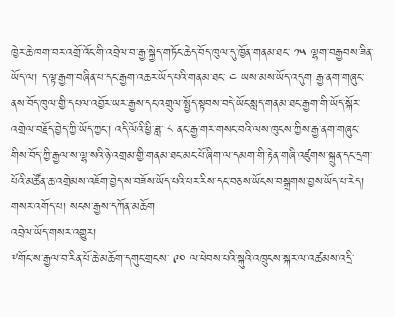ཁྱེར་ཆེ་ཁག་བར་འགྲོ་འོང་གི་འབྲེལ་བ་རྒྱ་སྐྱེད་གཏོང་ཆེད་བོད་ཁུལ་དུ་ཁྱོན་གནམ་ཐང་ ༡༥ ལྷག་བརྒྱབས་ཟིན་ཡོད་ལ། ད་ལྟ་རྒྱག་བཞིན་པ་དང་རྒྱག་འཆར་ཡོད་པའི་གནམ་ཐང་ ༤ ཡས་མས་ཡོད་འདུག རྒྱ་ནག་གཞུང་ནས་བོད་ཁུལ་གྱི་དཔལ་འབྱོར་ཡར་རྒྱས་དང་འགྲུལ་སྤྱོད་སྟབས་བདེ་ཡོང་སླད་གནམ་ཐང་རྒྱག་གི་ཡོད་སྐོར་འགྲེལ་བརྗོད་བྱེད་ཀྱི་ཡོད་ཀྱང་། འདི་ལོའི་ཕྱི་ཟླ་ ༨ ནང་རྒྱ་གར་གསང་བའི་ལས་ཁུངས་ཀྱིས་རྒྱ་ནག་གཞུང་གིས་བོད་ཀྱི་རྒྱལ་ས་ལྷ་སའི་ཉེ་འགྲམ་གྱི་གནམ་ཐང་མང་པོ་ཞིག་ལ་དམག་གི་རྟེན་གཞི་འཛུགས་སྐྲུན་དང་དྲག་པོའི་མཚོན་ཆ་འགྲེམས་འཇོག་བྱེད་ས་བཟོས་ཡོད་པའི་པར་རིས་དང་བཅས་ཡོངས་བསྒྲགས་བྱས་ཡོད་པ་རེད།
གསར་འགོད་པ། སངས་རྒྱས་དཀོན་མཆོག
འབྲེལ་ཡོད་གསར་འགྱུར།
༸གོང་ས་རྒྱལ་བ་རིན་པོ་ཆེ་མཆོག་དགུང་གྲངས་ ༩༠ ལ་ཕེབས་པའི་སྐུའི་འཁྲུངས་སྐར་ལ་འཚམས་འདྲི་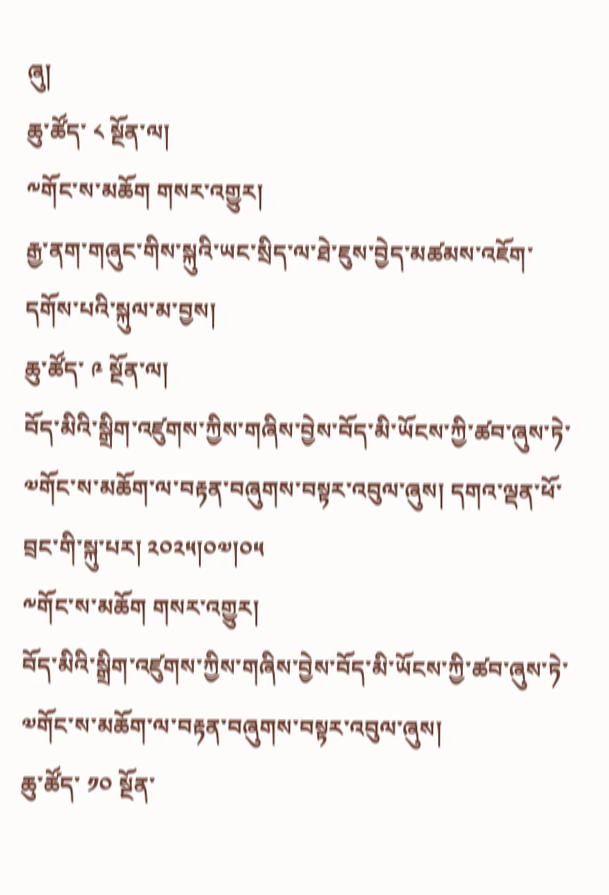ཞུ།
ཆུ་ཚོད་ ༨ སྔོན་ལ།
༸གོང་ས་མཆོག གསར་འགྱུར།
རྒྱ་ནག་གཞུང་གིས་སྐུའི་ཡང་སྲིད་ལ་ཐེ་ཇུས་བྱེད་མཚམས་འཇོག་དགོས་པའི་སྐུལ་མ་བྱས།
ཆུ་ཚོད་ ༩ སྔོན་ལ།
བོད་མིའི་སྒྲིག་འཛུགས་ཀྱིས་གཞིས་བྱེས་བོད་མི་ཡོངས་ཀྱི་ཚབ་ཞུས་ཏེ་༧གོང་ས་མཆོག་ལ་བརྟན་བཞུགས་བསྟར་འབུལ་ཞུས། དགའ་ལྡན་ཕོ་བྲང་གི་སྐུ་པར། ༢༠༢༥།༠༧།༠༥
༸གོང་ས་མཆོག གསར་འགྱུར།
བོད་མིའི་སྒྲིག་འཛུགས་ཀྱིས་གཞིས་བྱེས་བོད་མི་ཡོངས་ཀྱི་ཚབ་ཞུས་ཏེ་༧གོང་ས་མཆོག་ལ་བརྟན་བཞུགས་བསྟར་འབུལ་ཞུས།
ཆུ་ཚོད་ ༡༠ སྔོན་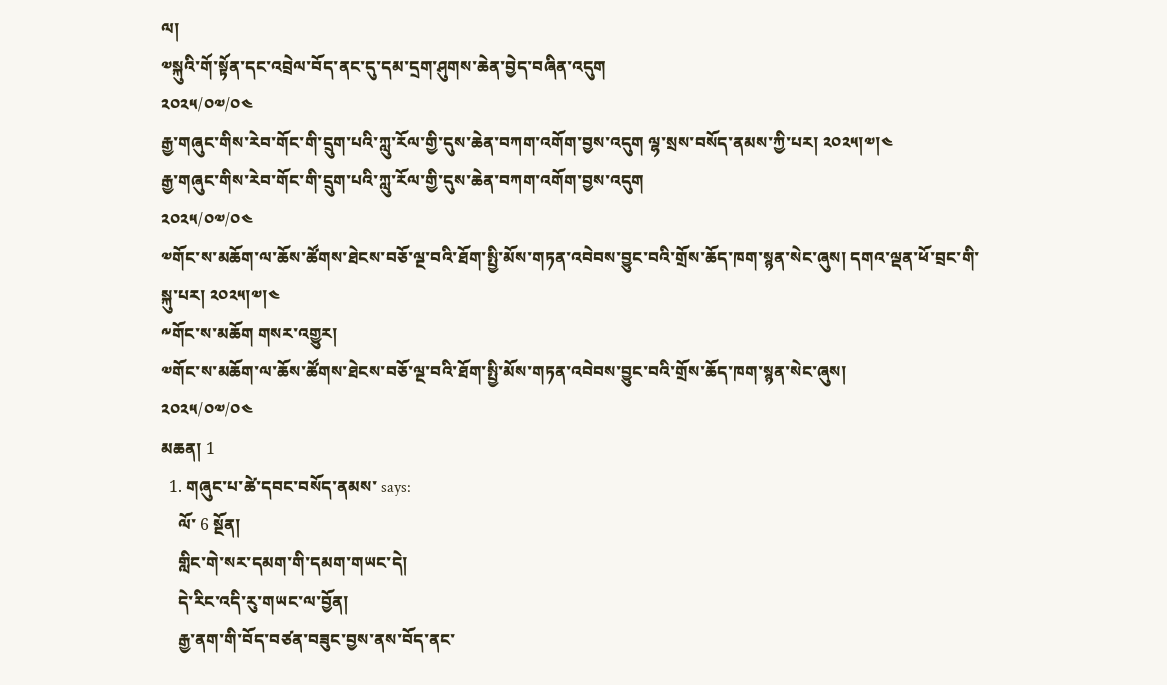ལ།
༧སྐུའི་གོ་སྟོན་དང་འབྲེལ་བོད་ནང་དུ་དམ་དྲག་ཤུགས་ཆེན་བྱེད་བཞིན་འདུག
༢༠༢༥/༠༧/༠༤
རྒྱ་གཞུང་གིས་རེབ་གོང་གི་དྲུག་པའི་ཀླུ་རོལ་གྱི་དུས་ཆེན་བཀག་འགོག་བྱས་འདུག ལྷ་སྲས་བསོད་ནམས་ཀྱི་པར། ༢༠༢༥།༧།༤
རྒྱ་གཞུང་གིས་རེབ་གོང་གི་དྲུག་པའི་ཀླུ་རོལ་གྱི་དུས་ཆེན་བཀག་འགོག་བྱས་འདུག
༢༠༢༥/༠༧/༠༤
༧གོང་ས་མཆོག་ལ་ཆོས་ཚོགས་ཐེངས་བཅོ་ལྔ་བའི་ཐོག་སྤྱི་མོས་གཏན་འབེབས་བྱུང་བའི་གྲོས་ཆོད་ཁག་སྙན་སེང་ཞུས། དགའ་ལྡན་ཕོ་བྲང་གི་སྐུ་པར། ༢༠༢༥།༧།༤
༸གོང་ས་མཆོག གསར་འགྱུར།
༧གོང་ས་མཆོག་ལ་ཆོས་ཚོགས་ཐེངས་བཅོ་ལྔ་བའི་ཐོག་སྤྱི་མོས་གཏན་འབེབས་བྱུང་བའི་གྲོས་ཆོད་ཁག་སྙན་སེང་ཞུས།
༢༠༢༥/༠༧/༠༤
མཆན། 1
  1. གཞུང་པ་ཚེ་དབང་བསོད་ནམས་ says:
    ལོ་ 6 སྔོན།
    གླིང་གེ་སར་དམག་གི་དམག་གཡང་དེ།
    དེ་རིང་འདི་རུ་གཡང་ལ་བྱོན།
    རྒྱ་ནག་གི་བོད་བཙན་བཟུང་བྱས་ནས་བོད་ནང་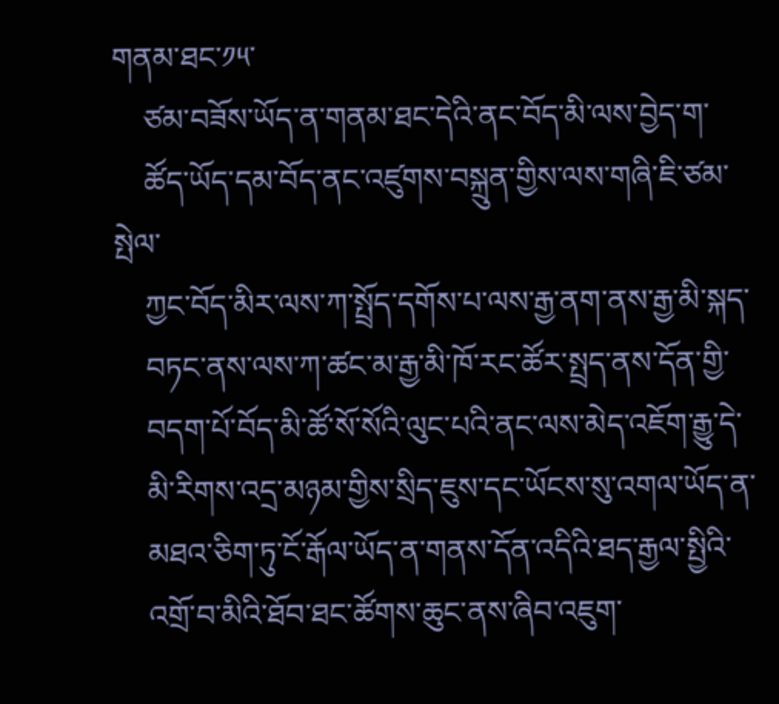གནམ་ཐང་༡༥་
    ཙམ་བཟོས་ཡོད་ན་གནམ་ཐང་དེའི་ནང་བོད་མི་ལས་བྱེད་ག་
    ཚོད་ཡོད་དམ་བོད་ནང་འཛུགས་བསྐྲུན་གྱིས་ལས་གཞི་ཇི་ཙམ་སྤེལ་
    ཀྱང་བོད་མིར་ལས་ཀ་སྤྲོད་དགོས་པ་ལས་རྒྱ་ནག་ནས་རྒྱ་མི་སྐད་
    བཏང་ནས་ལས་ཀ་ཚང་མ་རྒྱ་མི་ཁོ་རང་ཚོར་སྤྲད་ནས་དོན་གྱི་
    བདག་པོ་བོད་མི་ཚོ་སོ་སོའི་ལུང་པའི་ནང་ལས་མེད་འཇོག་རྒྱུ་དེ་
    མི་རིགས་འདྲ་མཉམ་གྱིས་སྲིད་ཇུས་དང་ཡོངས་སུ་འགལ་ཡོད་ན་
    མཐའ་ཅིག་ཏུ་ངོ་རྒོལ་ཡོད་ན་གནས་དོན་འདིའི་ཐད་རྒྱལ་སྤྱིའི་
    འགྲོ་བ་མིའི་ཐོབ་ཐང་ཚོགས་ཆུང་ནས་ཞིབ་འཇུག་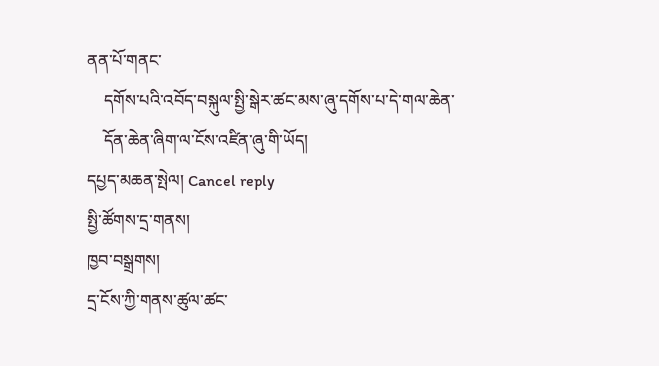ནན་པོ་གནང་
    དགོས་པའི་འབོད་བསྐུལ་སྤྱི་སྒེར་ཚང་མས་ཞུ་དགོས་པ་དེ་གལ་ཆེན་
    དོན་ཆེན་ཞིག་ལ་ངོས་འཛིན་ཞུ་གི་ཡོད།
དཔྱད་མཆན་སྤེལ། Cancel reply
སྤྱི་ཚོགས་དྲ་གནས།
ཁྱབ་བསྒྲགས།
དྲ་ངོས་ཀྱི་གནས་ཚུལ་ཚང་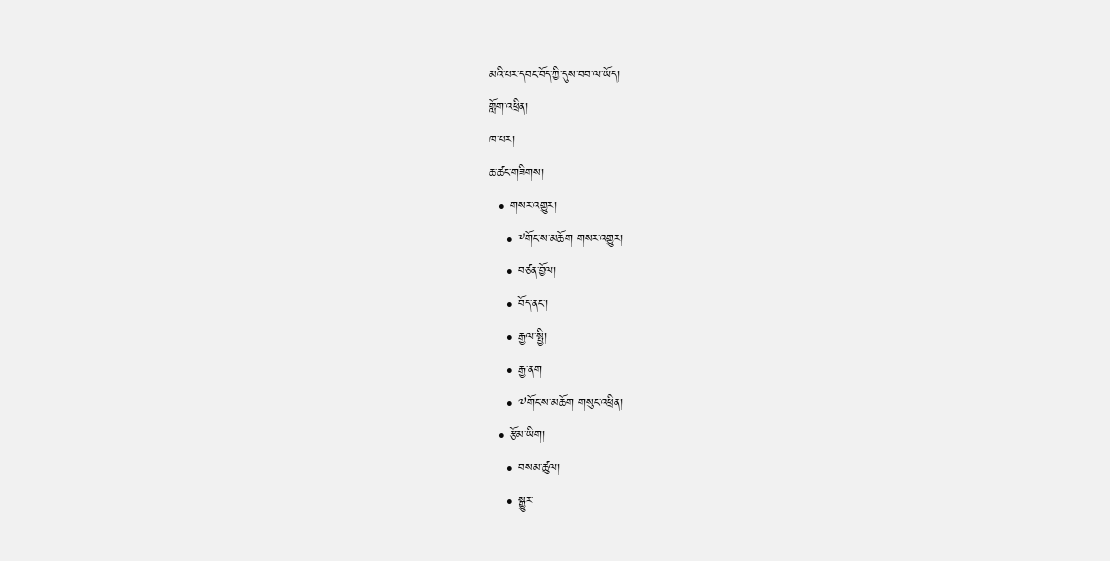མའི་པར་དབང་བོད་ཀྱི་དུས་བབ་ལ་ཡོད།
གློག་འཕྲིན།
ཁ་པར།
ཆ་ཚང་གཟིགས།
  • གསར་འགྱུར།
    • ༸གོང་ས་མཆོག གསར་འགྱུར།
    • བཙན་བྱོལ།
    • བོད་ནང་།
    • རྒྱལ་སྤྱི།
    • རྒྱ་ནག
    • ༧གོང་ས་མཆོག གསུང་འཕྲིན།
  • རྩོམ་ཡིག།
    • བསམ་ཚུལ།
    • སྒྱུར་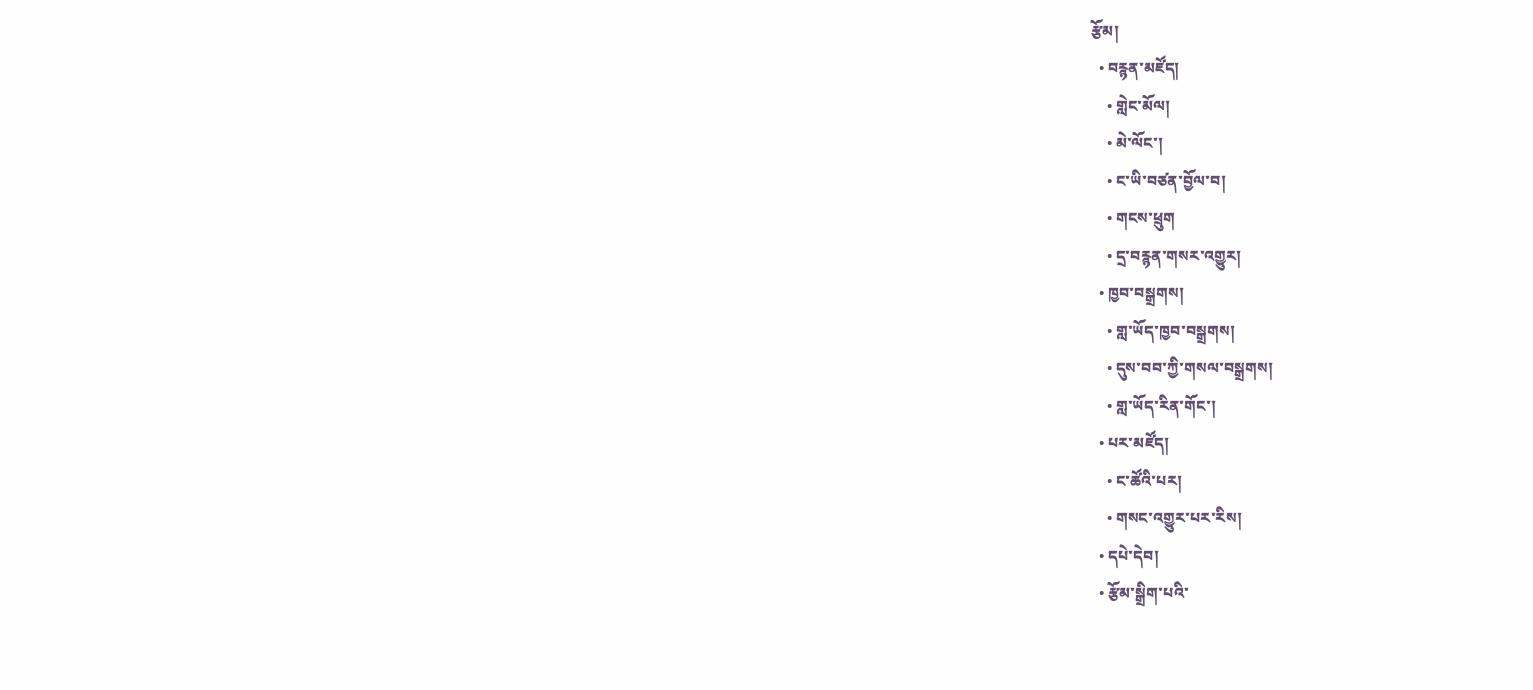རྩོམ།
  • བརྙན་མཛོད།
    • གླེང་མོལ།
    • མེ་ལོང་།
    • ང་ཡི་བཙན་བྱོལ་བ།
    • གངས་ཕྲུག
    • དྲ་བརྙན་གསར་འགྱུར།
  • ཁྱབ་བསྒྲགས།
    • གླ་ཡོད་ཁྱབ་བསྒྲགས།
    • དུས་བབ་ཀྱི་གསལ་བསྒྲགས།
    • གླ་ཡོད་རིན་གོང་།
  • པར་མཛོད།
    • ང་ཚོའི་པར།
    • གསང་འགྱུར་པར་རིས།
  • དཔེ་དེབ།
  • རྩོམ་སྒྲིག་པའི་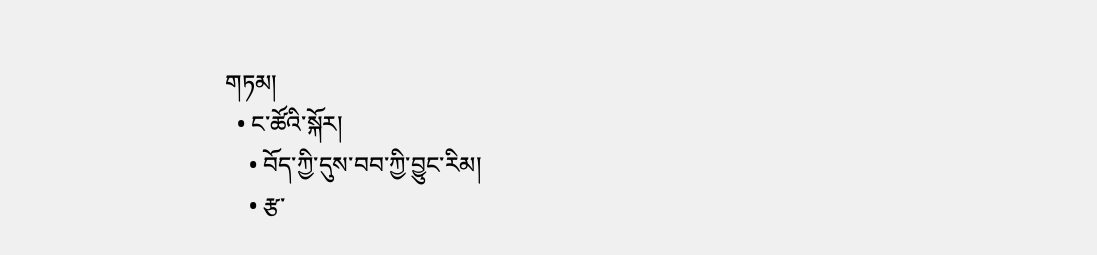གཏམ།
  • ང་ཚོའི་སྐོར།
    • བོད་ཀྱི་དུས་བབ་ཀྱི་བྱུང་རིམ།
    • རྩ་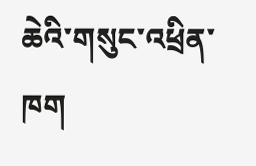ཆེའི་གསུང་འཕྲིན་ཁག